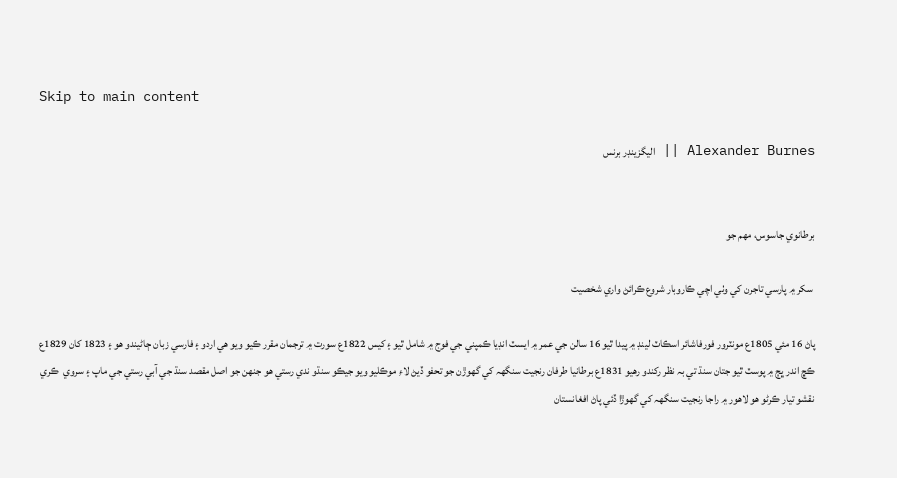Skip to main content

Alexander Burnes || اليگزينڊر برنس


برطانوي جاسوس، مهم جو

 سکر ۾ پارسي تاجرن کي وٺي اچي ڪاروبار شروع ڪرائڻ واري شخصيت

پاڻ 16 مئي 1805ع مونٽرور فورفاشائر اسڪاٽ لينڊ ۾ پيدا ٿيو 16 سالن جي عمر ۾ ايسٽ انڊيا ڪمپني جي فوج ۾ شامل ٿيو ۽ کيس 1822ع سورت ۾ ترجمان مقرر ڪيو ويو ھي اردو ۽ فارسي زبان ڄاڻيندو ھو ۽ 1823 کان 1829ع ڪڇ اندر ڀڄ ۾ پوسٽ ٿيو جتان سنڌ تي بہ نظر رکندو رھيو 1831ع برطانيا طرفان رنجيت سنگهہ کي گهوڙن جو تحفو ڏيڻ لاءِ موڪليو ويو جيڪو سنڌو ندي رستي ھو جنهن جو اصل مقصد سنڌ جي آبي رستي جي ماپ ۽ سروي  ڪري نقشو تيار ڪرڻو ھو لاھور ۾ راجا رنجيت سنگهہ کي گهوڙا ڏئي پاڻ افغانستان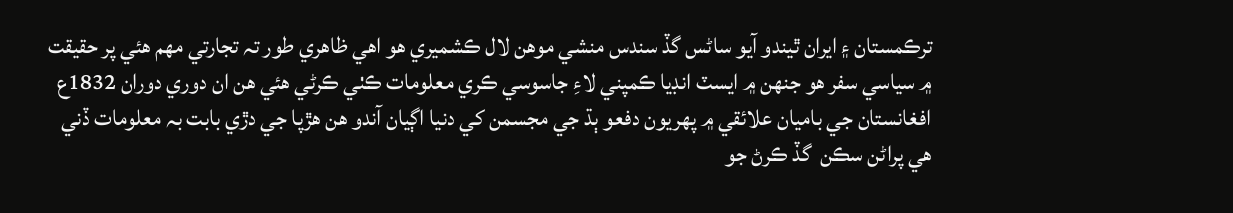ترڪمستان ۽ ايران ٿيندو آيو ساڻس گڏ سندس منشي موھن لال ڪشميري ھو اھي ظاھري طور تہ تجارتي مھم ھئي پر حقيقت ۾ سياسي سفر ھو جنهن ۾ ايسٽ انڊيا ڪمپني لاءِ جاسوسي ڪري معلومات ڪٺي ڪرڻي ھئي ھن ان دوري دوران 1832ع افغانستان جي باميان علائقي ۾ پهريون دفعو ٻڌ جي مجسمن کي دنيا اڳيان آندو ھن ھڙپا جي دڙي بابت بہ معلومات ڏني ھي پراڻن سڪن  گڏ ڪرڻ جو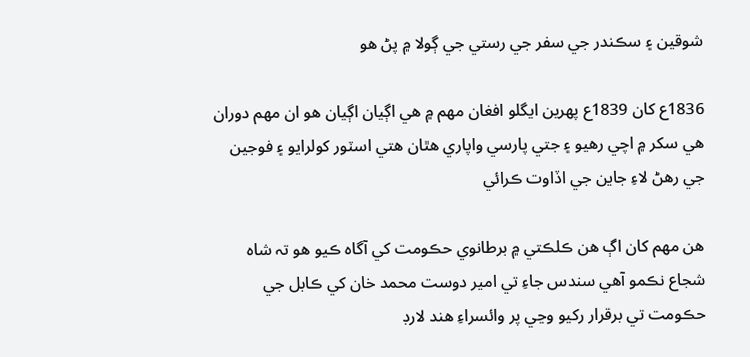شوقين ۽ سڪندر جي سفر جي رستي جي ڳولا ۾ پڻ ھو

1836ع کان 1839ع پهرين ايگلو افغان مهم ۾ ھي اڳيان اڳيان ھو ان مهم دوران ھي سکر ۾ اچي رھيو ۽ جتي پارسي واپاري ھٿان ھتي اسٽور کولرايو ۽ فوجين جي رھڻ لاءِ جاين جي اڏاوت ڪرائي

ھن مھم کان اڳ ھن ڪلڪتي ۾ برطانوي حڪومت کي آگاه ڪيو ھو تہ شاه شجاع نڪمو آھي سندس جاءِ تي امير دوست محمد خان کي ڪابل جي حڪومت تي برقرار رکيو وڃي پر وائسراءِ ھند لارڊ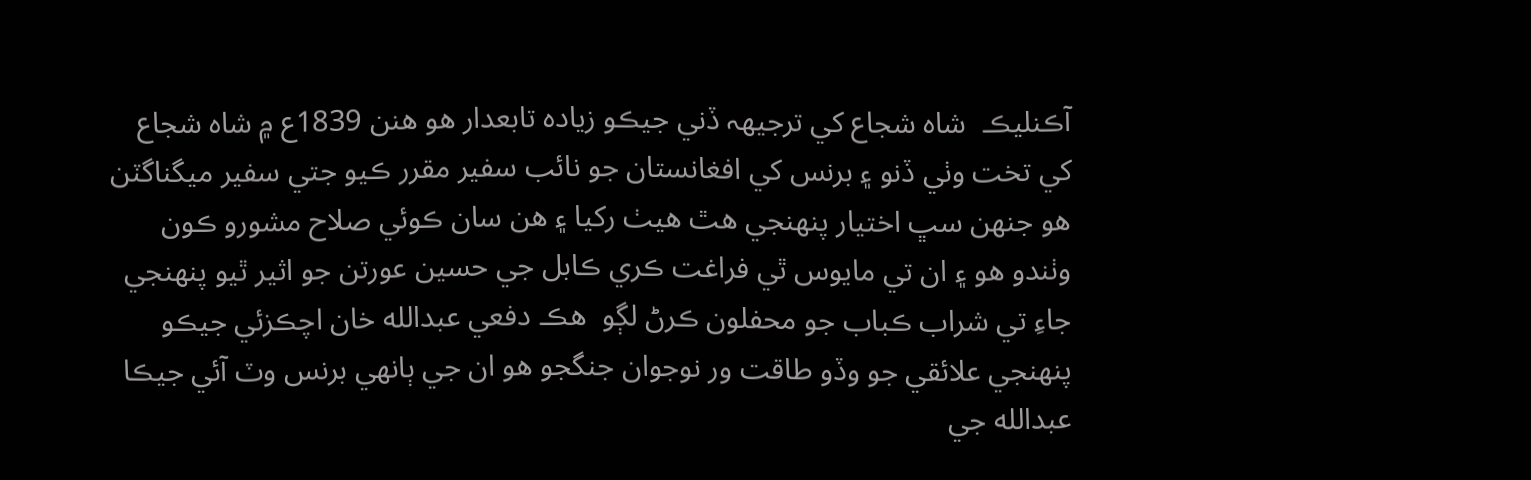آڪنليڪ  شاه شجاع کي ترجيهہ ڏني جيڪو زياده تابعدار ھو ھنن 1839ع ۾ شاه شجاع کي تخت وٺي ڏنو ۽ برنس کي افغانستان جو نائب سفير مقرر ڪيو جتي سفير ميگناگٽن ھو جنهن سڀ اختيار پنهنجي ھٿ ھيٺ رکيا ۽ ھن سان ڪوئي صلاح مشورو ڪون وٺندو ھو ۽ ان تي مايوس ٿي فراغت ڪري ڪابل جي حسين عورتن جو اثير ٿيو پنهنجي جاءِ تي شراب ڪباب جو محفلون ڪرڻ لڳو  ھڪ دفعي عبدالله خان اچڪزئي جيڪو پنهنجي علائقي جو وڏو طاقت ور نوجوان جنگجو ھو ان جي ٻانهي برنس وٽ آئي جيڪا عبدالله جي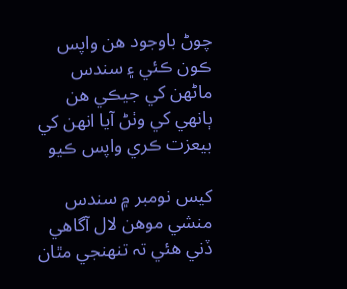چوڻ باوجود ھن واپس ڪون ڪئي ۽ سندس ماڻهن کي جيڪي ھن ٻانهي کي وٺڻ آيا انهن کي بيعزت ڪري واپس ڪيو

کيس نومبر ۾ سندس منشي موھن لال آگاھي ڏني ھئي تہ تنهنجي مٿان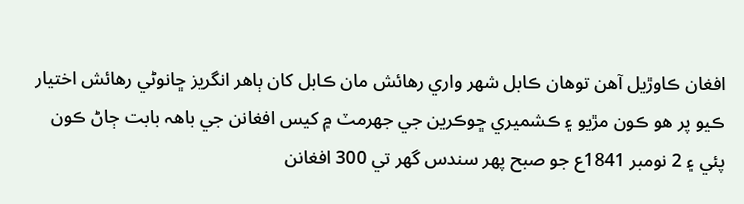افغان ڪاوڙيل آھن توھان ڪابل شھر واري رھائش مان ڪابل کان ٻاھر انگريز ڇانوڻي رھائش اختيار ڪيو پر ھو ڪون مڙيو ۽ ڪشميري ڇوڪرين جي جهرمٽ ۾ کيس افغانن جي باھہ بابت ڄاڻ ڪون پئي ۽ 2 نومبر 1841ع جو صبح پهر سندس گهر تي 300 افغانن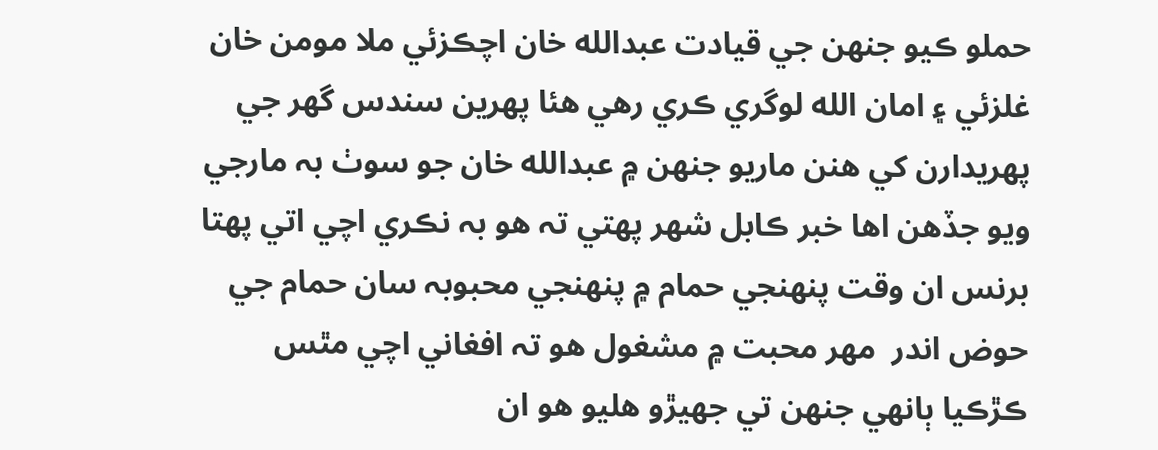حملو ڪيو جنهن جي قيادت عبدالله خان اچڪزئي ملا مومن خان غلزئي ۽ امان الله لوگري ڪري رھي ھئا پهرين سندس گهر جي پهريدارن کي ھنن ماريو جنهن ۾ عبدالله خان جو سوٺ بہ مارجي ويو جڏھن اھا خبر ڪابل شھر پهتي تہ ھو بہ نڪري اچي اتي پهتا برنس ان وقت پنهنجي حمام ۾ پنهنجي محبوبہ سان حمام جي حوض اندر  مھر محبت ۾ مشغول ھو تہ افغاني اچي مٿس ڪڙڪيا ٻانهي جنهن تي جهيڙو ھليو ھو ان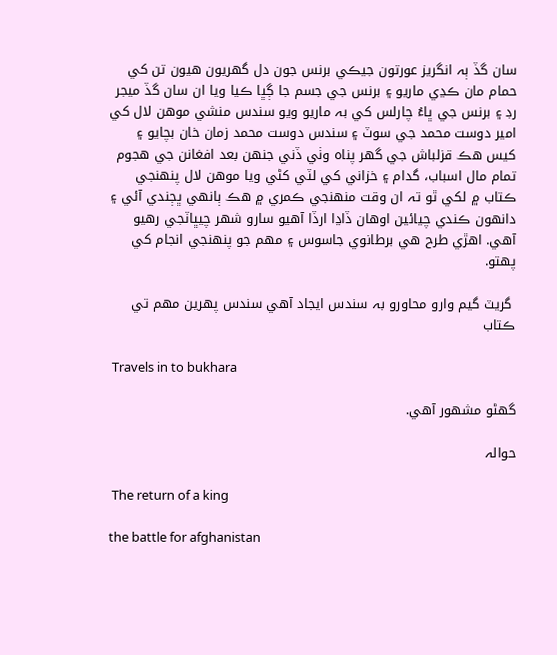سان گڏ ٻہ انگريز عورتون جيڪي برنس جون دل گهريون ھيون تن کي حمام مان ڪڍي ماريو ۽ برنس جي جسم جا ڳڀا ڪيا ويا ان سان گڏ ميجر رڊ ۽ برنس جي ڀاءُ چارلس کي بہ ماريو ويو سندس منشي موھن لال کي امير دوست محمد جي سوٽ ۽ سندس دوست محمد زمان خان بچايو ۽ کيس ھڪ قزلباش جي گهر پناه وٺي ڏني جنهن بعد افغانن جي ھجوم تمام مال اسباب، گدام ۽ خزاني کي لٽي کڻي ويا موھن لال پنهنجي ڪتاب ۾ لکي ٿو تہ ان وقت منهنجي ڪمري ۾ ھڪ ٻانهي ڀڄندي آئي ۽ دانھون ڪندي چيائين اوھان ڏاڍا ارڏا آھيو سارو شھر چيڀاٽجي رھيو آھي. اھڙي طرح ھي برطانوي جاسوس ۽ مهم جو پنهنجي انجام کي پهتو.

 گريٽ گيم وارو محاورو بہ سندس ايجاد آھي سندس پهرين مھم تي ڪتاب

 Travels in to bukhara

گهڻو مشھور آھي.

حوالہ

 The return of a king

the battle for afghanistan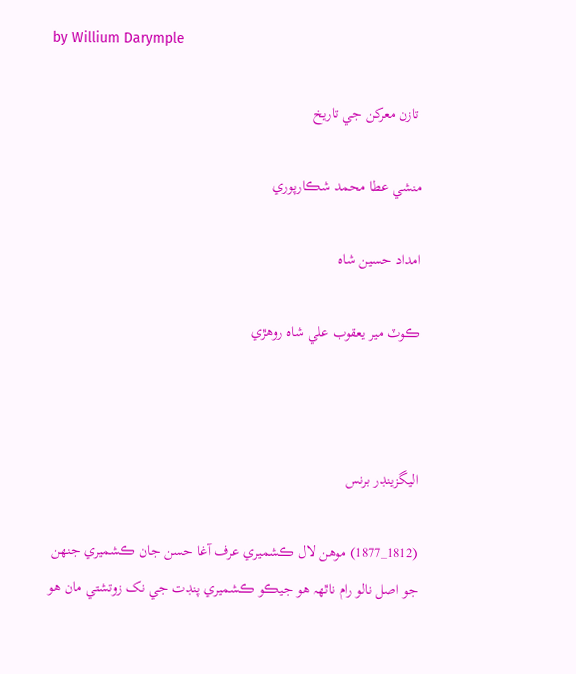by Willium Darymple

 تازن معرکن جي تاريخ

منشي عطا محمد شڪارپوري

امداد حسين شاه

ڪوٽ مير يعقوب علي شاه روھڙي



اليگزينڊر برنس

(1812_1877) موھن لال ڪشميري عرف آغا حسن جان ڪشميري جنهن جو اصل نالو رام ناٿهہ ھو جيڪو ڪشميري پنڊت جي نک زوتشتي مان ھو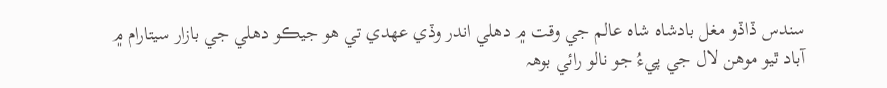سندس ڏاڏو مغل بادشاه شاه عالم جي وقت ۾ دھلي اندر وڏي عهدي تي ھو جيڪو دھلي جي بازار سيتارام ۾ آباد ٿيو موھن لال جي پيءُ جو نالو رائي بوھہ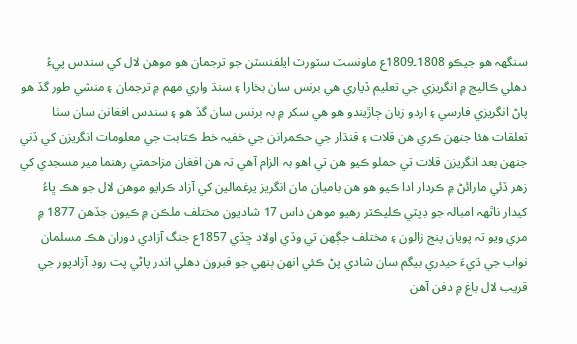سنگهہ ھو جيڪو 1808۔1809ع ماونسٽ سٽورٽ ايلفنسٽن جو ترجمان ھو موھن لال کي سندس پيءُ دھلي ڪاليج ۾ انگريزي جي تعليم ڏياري ھي برنس سان بخارا ۽ سنڌ واري مهم ۾ ترجمان ۽ منشي طور گڏ ھو پاڻ انگريزي فارسي ۽ اردو زبان ڄاڙيندو ھو ھي سکر ۾ بہ برنس سان گڏ ھو ۽ سندس افغانن سان سٺا تعلقات ھئا جنهن ڪري ھن قلات ۽ قنڌار جي حڪمرانن جي خفيہ خط ڪتابت جي معلومات انگريزن کي ڏني جنهن بعد انگريزن قلات تي حملو ڪيو ھن تي اھو بہ الزام آھي تہ ھن افغان مزاحمتي رھنما مير مسجدي کي زھر ڏئي مارائڻ ۾ ڪردار ادا ڪيو ھو ھن باميان مان انگريز يرغمالين کي آزاد ڪرايو موھن لال جو ھڪ ڀاءُ کيدار ناٿهہ امبالہ جو ڊپٽي ڪليڪٽر رھيو موھن داس 17 شاديون مختلف ملڪن ۾ ڪيون جڏھن 1877 ۾ مري ويو تہ پويان پنج زالون ۽ مختلف جڳهن تي وڏي اولاد ڇڏي 1857ع جنگ آزادي دوران ھڪ مسلمان نواب جي ڌيءَ حيدري بيگم سان شادي پڻ ڪئي انهن ٻنهي جو قبرون دھلي اندر پاڻي پت روڊ آزادپور جي قريب لال باغ ۾ دفن آھن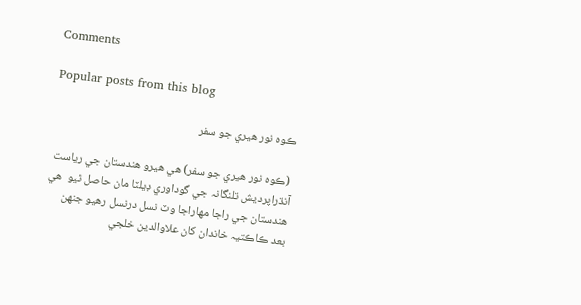Comments

Popular posts from this blog

ڪوه نور ھيري جو سفر

 (ڪوه نور ھيري جو سفر) ھي ھيرو ھندستان جي رياست آنڌراپرديش تلنگانہ جي گوداوري ڊيلٽا مان حاصل ٿيو  ھي ھندستان جي راجا مهاراجا وٽ نسل درنسل رھيو جنهن بعد ڪاڪتيہ خاندان کان علاوالدين خلجي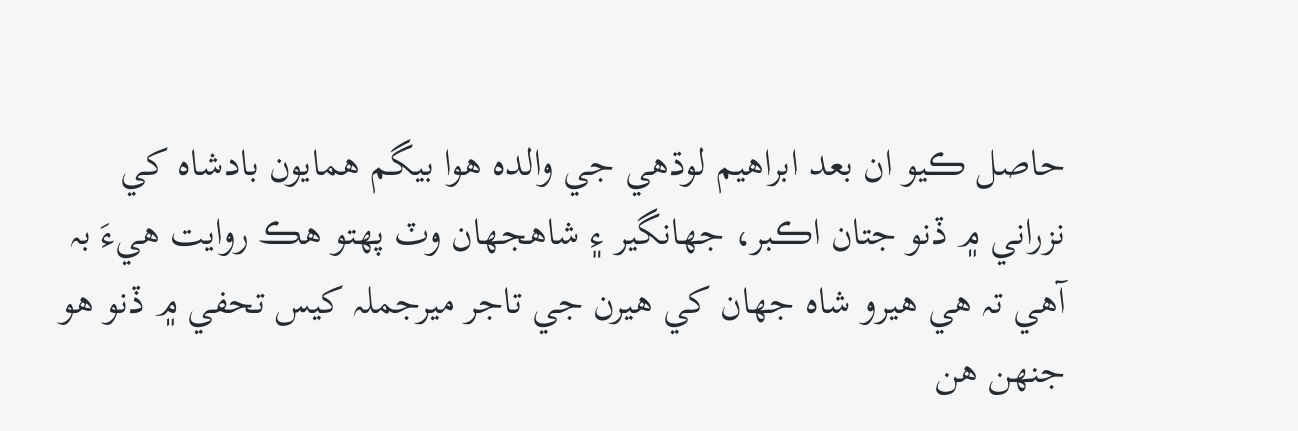حاصل ڪيو ان بعد ابراھيم لوڌھي جي والده ھوا بيگم ھمايون بادشاه کي نزراني ۾ ڏنو جتان اڪبر، جهانگير ۽ شاهجهان وٽ پهتو ھڪ روايت ھيءَ بہ آھي تہ ھي ھيرو شاه جهان کي ھيرن جي تاجر ميرجملہ کيس تحفي ۾ ڏنو ھو جنهن ھن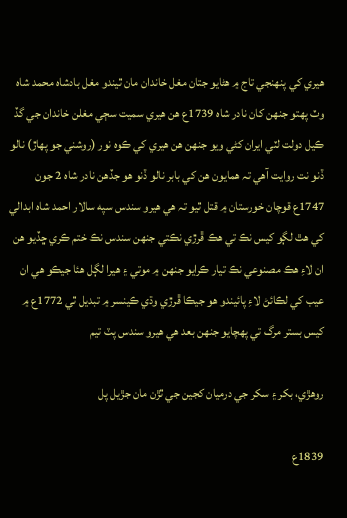ھيري کي پنهنجي تاج ۾ ھڻايو جتان مغل خاندان مان ٿيندو مغل بادشاه محمد شاه وٽ پهتو جنهن کان نادر شاه 1739ع ھن ھيري سميت سڄي مغلن خاندان جي گڏ ڪيل دولت لٽي ايران کڻي ويو جنهن ھن ھيري کي ڪوه نور (روشني جو پهاڙ) نالو ڏنو نت روايت آھي تہ ھمايون ھن کي بابر نالو ڏنو ھو جڏھن نادر شاه 2 جون 1747ع قوچان خورستان ۾ قتل ٿيو تہ ھي ھيرو سندس سپه سالار احمد شاه ابدالي کي ھٿ لڳو کيس نڪ تي ھڪ ڦرڙي نڪتي جنهن سندس نڪ ختم ڪري ڇڏيو ھن ان لاءِ ھڪ مصنوعي نڪ تيار ڪرايو جنهن ۾ موتي ۽ ھيرا لڳل ھئا جيڪو ھي ان عيب کي لڪائڻ لاءِ پائيندو ھو جيڪا ڦرڙي وڌي ڪينسر ۾ تبديل ٿي 1772ع ۾ کيس بستر مرگ تي پهچايو جنهن بعد ھي ھيرو سندس پٽ تيم

روھڙي، بکر ۽ سکر جي درميان کجين جي ٿڙن مان جڙيل پل

1839ع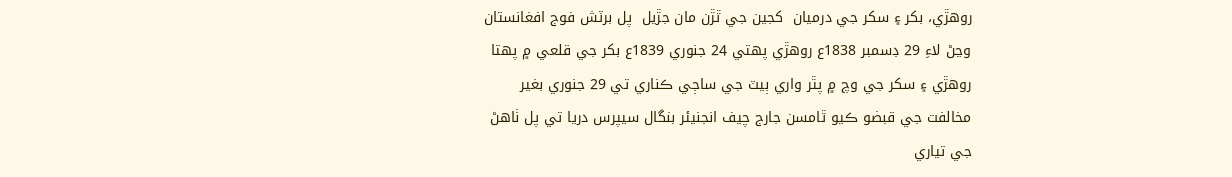روھڙي، بکر ۽ سکر جي درميان  کجين جي ٿڙن مان جڙيل  پل برٽش فوج افغانستان وڃڻ لاءِ 29 ڊسمبر 1838ع روھڙي پهتي 24 جنوري 1839ع بکر جي قلعي ۾ پهتا روھڙي ۽ سکر جي وچ ۾ پٿر واري ٻيٽ جي ساڄي ڪناري تي 29 جنوري بغير مخالفت جي قبضو ڪيو ٿامسن جارج چيف انجنيئر بنگال سيپرس دريا تي پل ٺاھڻ جي تياري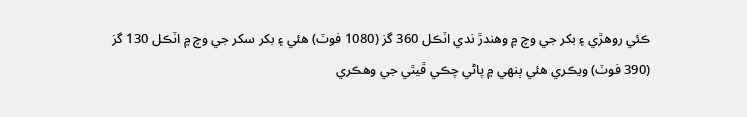ڪئي روھڙي ۽ بکر جي وچ ۾ وھندڙ ندي اٽڪل 360 گز (1080 فوٽ) ھئي ۽ بکر سکر جي وچ ۾ اٽڪل 130 گز  (390 فوٽ) ويڪري ھئي ٻنهي ۾ پاڻي چڪي ڦيٿي جي وھڪري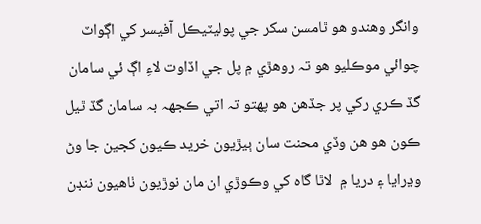وانگر وھندو ھو ٿامسن سکر جي پوليٽيڪل آفيسر کي اڳواٽ چوائي موڪليو ھو تہ روھڙي ۾ پل جي اڏاوت لاءِ اڳ ئي سامان گڏ ڪري رکي پر جڏھن ھو پهتو تہ اتي ڪجهہ بہ سامان گڏ ٿيل ڪون ھو ھن وڏي محنت سان ٻيڙيون خريد ڪيون کجين جا وڻ وڍرايا ۽ دريا ۾  لاٿا گاه کي وڪوڙي ان مان نوڙيون ٺاھيون ننڊن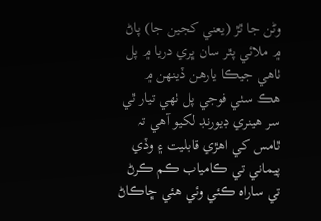وڻن جا ٿڙ (يعني کجين جا) پاڻ ۾ ملائي پٿر سان ڀري دريا ۾ پل ٺاھي جيڪا يارھن ڏينهن ۾ ھڪ سٺي فوجي پل ٺھي تيار ٿي سر ھينري ڊيورنڊ لکيو آھي تہ ٿامس کي اھڙي قابليت ۽ وڏي پيماني تي ڪامياب ڪم ڪرڻ تي ساراه ڪئي وئي ھئي ڇاڪاڻ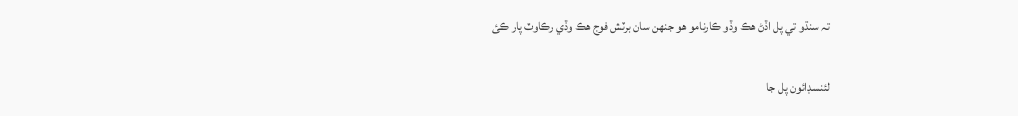تہ سنڌو تي پل اڏڻ ھڪ وڏو ڪارنامو ھو جنهن سان برٽش فوج ھڪ وڏي رڪاوٽ پار ڪئ

لئنسڊائون پل جا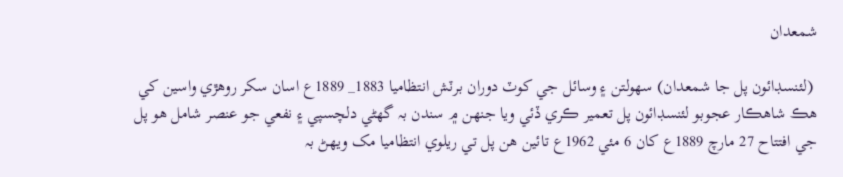شمعدان

 (لئنسڊائون پل جا شمعدان) سهولتن ۽ وسائل جي کوٽ دوران برٽش انتظاميا 1883_ 1889ع اسان سکر روھڙي واسين کي ھڪ شاھڪار عجوبو لئنسڊائون پل تعمير ڪري ڏئي ويا جنهن ۾ سندن بہ گهڻي دلچسپي ۽ نفعي جو عنصر شامل ھو پل جي افتتاح 27 مارچ 1889ع کان 6 مئي 1962ع تائين ھن پل تي ريلوي انتظاميا مک ويھڻ بہ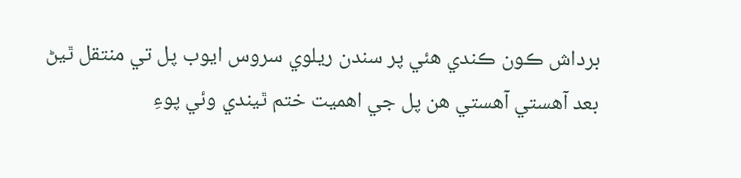برداش ڪون ڪندي ھئي پر سندن ريلوي سروس ايوب پل تي منتقل ٿيڻ بعد آھستي آھستي ھن پل جي اھميت ختم ٿيندي وئي پوءِ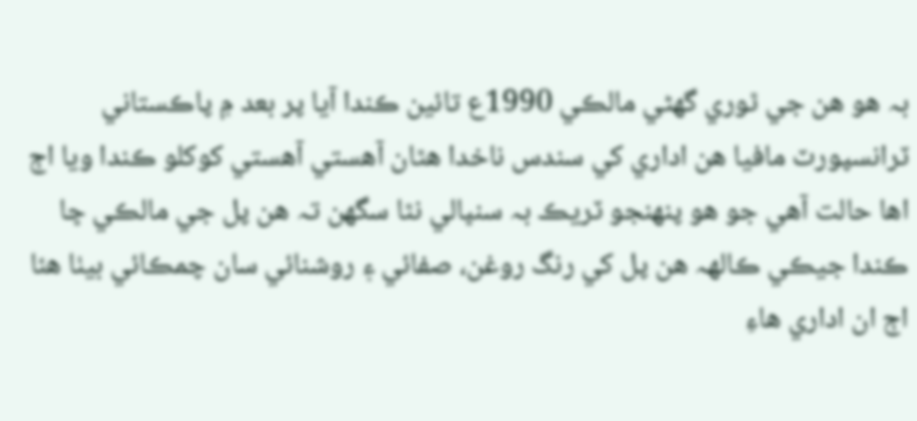بہ ھو ھن جي ٿوري گهڻي مالڪي 1990ع تائين ڪندا آيا پر بعد ۾ پاڪستاني ٽرانسپورٽ مافيا ھن اداري کي سندس ناخدا ھٿان آھستي آھستي کوکلو ڪندا ويا اڄ اھا حالت آھي جو ھو پنهنجو ٽريڪ بہ سنڀالي نٿا سگهن تہ ھن پل جي مالڪي ڇا ڪندا جيڪي ڪالهہ ھن پل کي رنگ روغن، صفائي ۽ روشنائي سان چمڪائي بيٺا ھئا اڄ ان اداري ھاءِ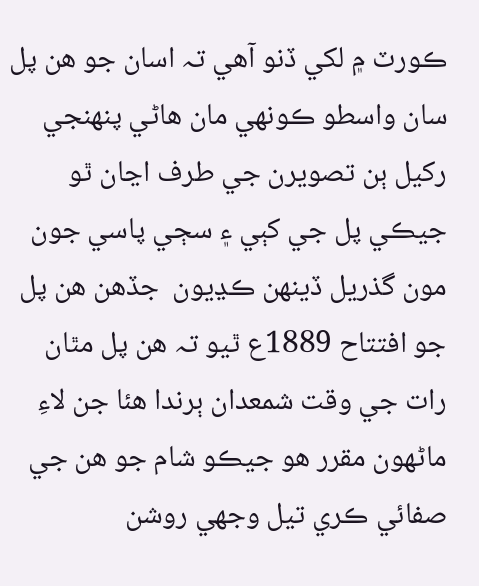ڪورٽ ۾ لکي ڏنو آھي تہ اسان جو ھن پل سان واسطو ڪونهي مان ھاڻي پنهنجي رکيل ٻن تصويرن جي طرف اڃان ٿو جيڪي پل جي کٻي ۽ سڄي پاسي جون مون گذريل ڏينهن ڪڍيون  جڏھن ھن پل جو افتتاح 1889ع ٿيو تہ ھن پل مٿان رات جي وقت شمعدان ٻرندا ھئا جن لاءِ ماڻهون مقرر ھو جيڪو شام جو ھن جي صفائي ڪري تيل وجهي روشن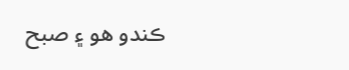ڪندو ھو ۽ صبح